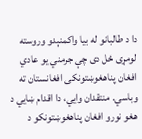دا د طالبانو له بیا واکمنېدو وروسته لومړی ځل دی چې جرمني یو عادي افغان پناهغوښتونکی افغانستان ته وباسي. منتقدان وايي، دا اقدام ښايي د هغو نورو افغان پناهغوښتونکو د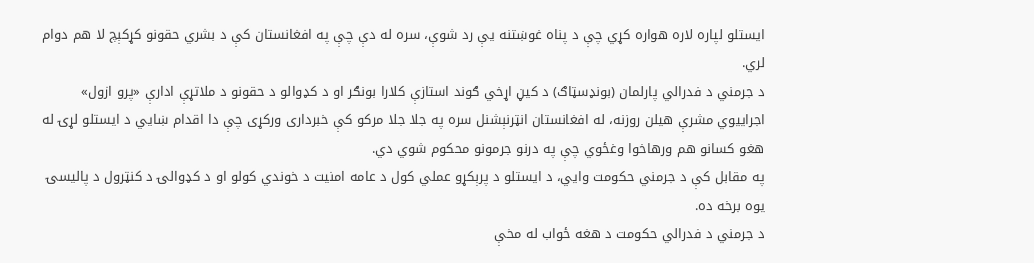ایستلو لپاره لاره هواره کړي چې د پناه غوښتنه یې رد شوې، سره له دې چې په افغانستان کې د بشري حقونو کړکېچ لا هم دوام لري.
د جرمني د فدرالي پارلمان (بونډسټاګ) د کيڼ اړخي ګوند استازې کلارا بونګر او د کډوالو د حقونو د ملاتړې ادارې «پرو ازول» اجرايیوي مشرې هیلن روزنه، له افغانستان انټرنېشنل سره په جلا جلا مرکو کې خبرداری ورکړی چې دا اقدام ښايي د ایستلو لړۍ له هغو کسانو هم ورهاخوا وغځوي چې په درنو جرمونو محکوم شوي دي.
په مقابل کې د جرمني حکومت وايي، د ایستلو د پرېکړو عملي کول د عامه امنیت د خوندي کولو او د کډوالۍ د کنټرول د پالیسۍ یوه برخه ده.
د جرمني د فدرالي حکومت د هغه ځواب له مخې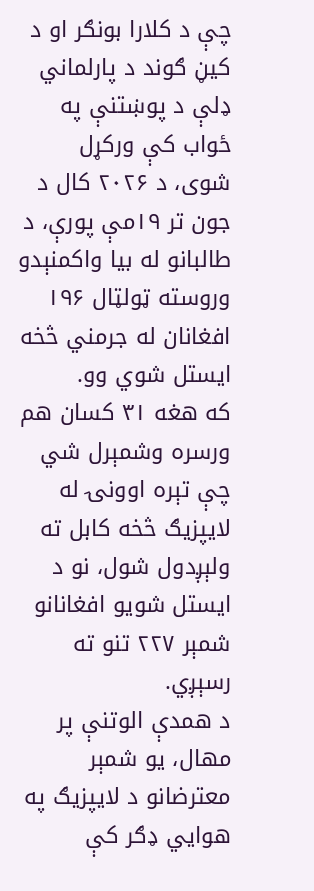چې د کلارا بونګر او د کيڼ ګوند د پارلماني ډلې د پوښتنې په ځواب کې ورکړل شوی، د ۲۰۲۶ کال د جون تر ۱۹مې پورې، د طالبانو له بیا واکمنېدو وروسته ټولټال ۱۹۶ افغانان له جرمني څخه ایستل شوي وو.
که هغه ۳۱ کسان هم ورسره وشمېرل شي چې تېره اوونۍ له لایپزیګ څخه کابل ته ولېږدول شول، نو د ایستل شویو افغانانو شمېر ۲۲۷ تنو ته رسېږي.
د همدې الوتنې پر مهال، یو شمېر معترضانو د لایپزیګ په هوايي ډګر کې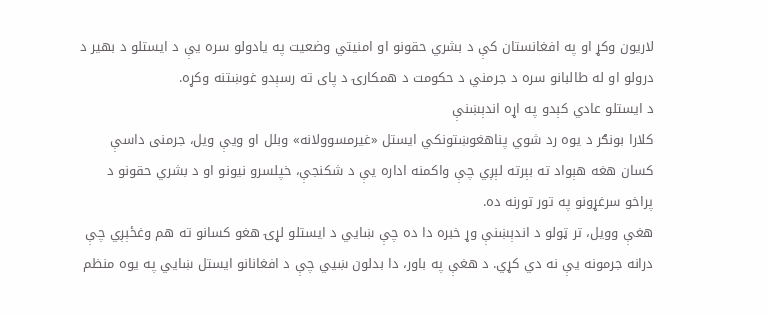لاریون وکړ او په افغانستان کې د بشري حقونو او امنیتي وضعیت په یادولو سره یې د ایستلو د بهیر د درولو او له طالبانو سره د جرمني د حکومت د همکارۍ د پای ته رسېدو غوښتنه وکړه.
د ایستلو عادي کېدو په اړه اندېښنې
کلارا بونګر د یوه رد شوي پناهغوښتونکي ایستل «غیرمسوولانه» وبلل او ویې ویل، جرمنی داسې کسان هغه هېواد ته بېرته لېږي چې واکمنه اداره یې د شکنجې، خپلسرو نیونو او د بشري حقونو د پراخو سرغړونو په تور تورنه ده.
هغې وویل، تر ټولو د اندېښنې وړ خبره دا ده چې ښايي د ایستلو لړۍ هغو کسانو ته هم وغځېږي چې درانه جرمونه یې نه دي کړي. د هغې په باور، دا بدلون ښيي چې د افغانانو ایستل ښايي په یوه منظم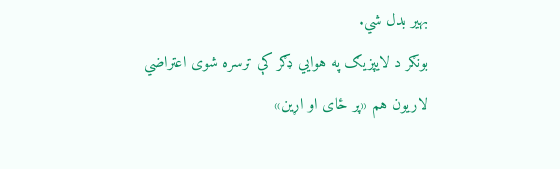بهیر بدل شي.
بونګر د لایپزیګ په هوايي ډګر کې ترسره شوی اعتراضي لاریون هم «پر ځای او اړین»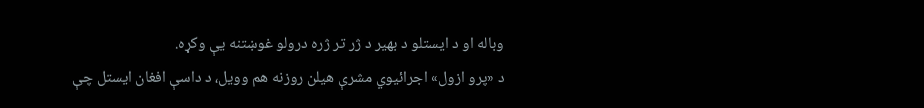وباله او د ایستلو د بهیر د ژر تر ژره درولو غوښتنه یې وکړه.
د «پرو ازول» اجرائیوي مشرې هیلن روزنه هم وویل، د داسې افغان ایستل چې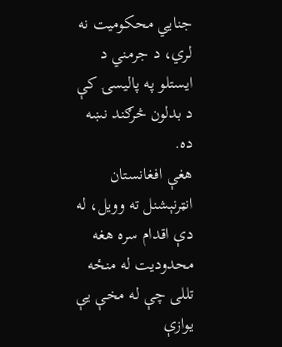جنايي محکومیت نه لري، د جرمني د ایستلو په پالیسۍ کې د بدلون څرګند نښه ده.
هغې افغانستان انټرنېشنل ته وویل، له دې اقدام سره هغه محدودیت له منځه تللی چې له مخې یې یوازې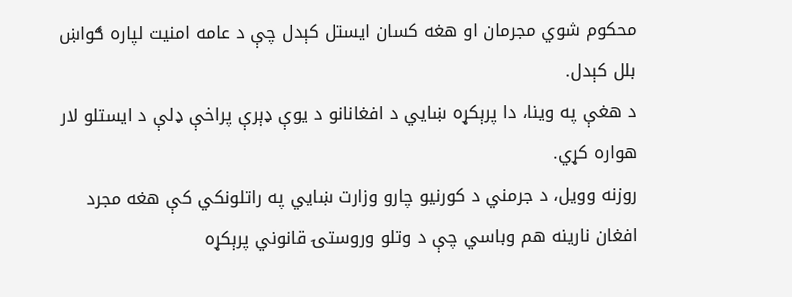محکوم شوي مجرمان او هغه کسان ایستل کېدل چې د عامه امنیت لپاره ګواښ بلل کېدل.
د هغې په وینا، دا پرېکړه ښايي د افغانانو د یوې ډېرې پراخې ډلې د ایستلو لار هواره کړي.
روزنه وویل، د جرمني د کورنیو چارو وزارت ښايي په راتلونکي کې هغه مجرد افغان نارینه هم وباسي چې د وتلو وروستۍ قانوني پرېکړه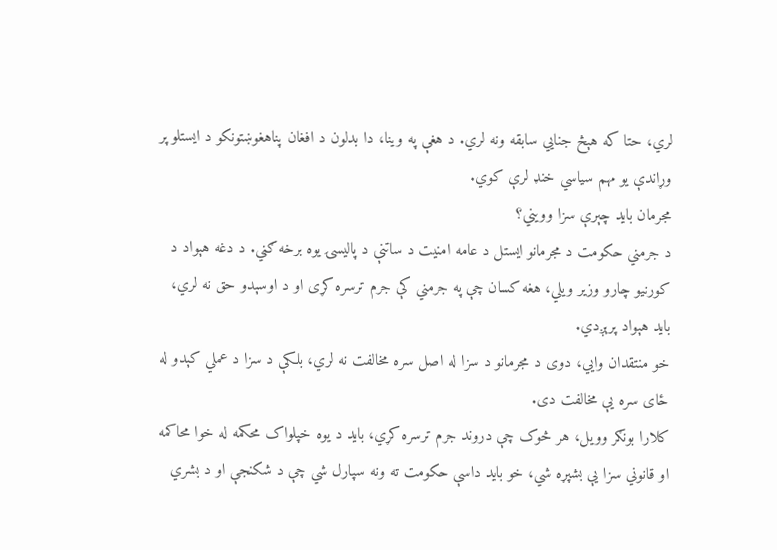لري، حتا که هېڅ جنايي سابقه ونه لري. د هغې په وینا، دا بدلون د افغان پناهغوښتونکو د ایستلو پر وړاندې یو مهم سیاسي خنډ لرې کوي.
مجرمان باید چېرې سزا وویني؟
د جرمني حکومت د مجرمانو ایستل د عامه امنیت د ساتنې د پالیسۍ یوه برخه ګڼي. د دغه هېواد د کورنیو چارو وزیر ویلي، هغه کسان چې په جرمني کې جرم ترسره کړی او د اوسېدو حق نه لري، باید هېواد پرېږدي.
خو منتقدان وايي، دوی د مجرمانو د سزا له اصل سره مخالفت نه لري، بلکې د سزا د عملي کېدو له ځای سره یې مخالفت دی.
کلارا بونګر وویل، هر څوک چې دروند جرم ترسره کړي، باید د یوه خپلواک محکمه له خوا محاکمه او قانوني سزا یې بشپړه شي، خو باید داسې حکومت ته ونه سپارل شي چې د شکنجې او د بشري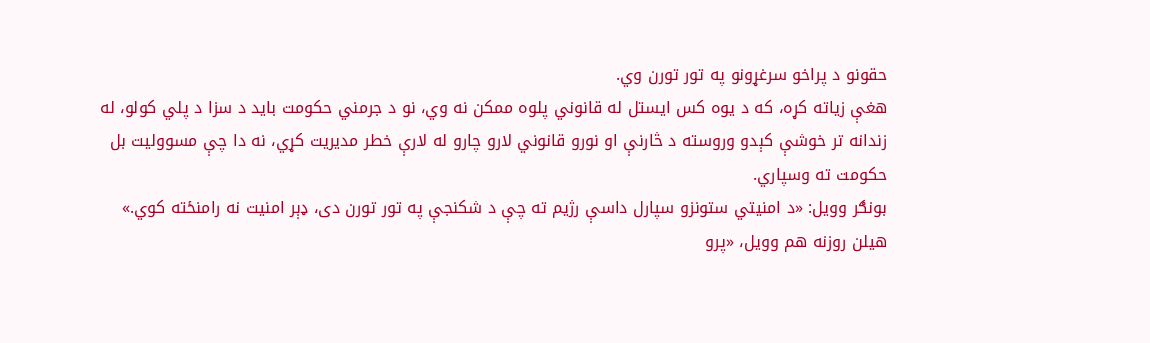حقونو د پراخو سرغړونو په تور تورن وي.
هغې زیاته کړه، که د یوه کس ایستل له قانوني پلوه ممکن نه وي، نو د جرمني حکومت باید د سزا د پلي کولو، له زندانه تر خوشې کېدو وروسته د څارنې او نورو قانوني لارو چارو له لارې خطر مدیریت کړي، نه دا چې مسوولیت بل حکومت ته وسپاري.
بونګر وویل: «د امنیتي ستونزو سپارل داسې رژیم ته چې د شکنجې په تور تورن دی، ډېر امنیت نه رامنځته کوي.»
هیلن روزنه هم وویل، «پرو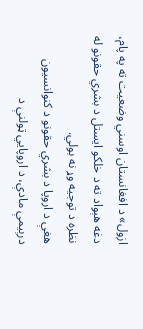ازول» د افغانستان اوسني وضعیت ته په پام، دغه هېواد ته د خلکو ایستل د بشري حقونو له نظره د توجیه وړ نه بولي.
هغې د اروپا د بشري حقونو د کنوانسیون درېیمې مادې، د اروپايي ټولنې د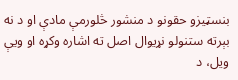بنسټیزو حقونو د منشور څلورمې مادې او د نه بېرته ستنولو نړیوال اصل ته اشاره وکړه او ویې ویل، د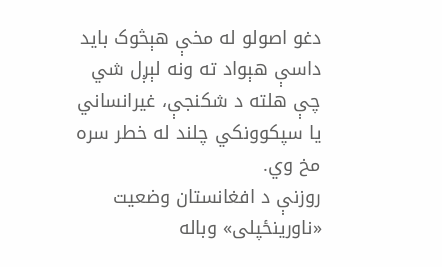دغو اصولو له مخې هېڅوک باید داسې هېواد ته ونه لېږل شي چې هلته د شکنجې، غیرانساني یا سپکوونکي چلند له خطر سره مخ وي.
روزنې د افغانستان وضعیت «ناورینځپلی» وباله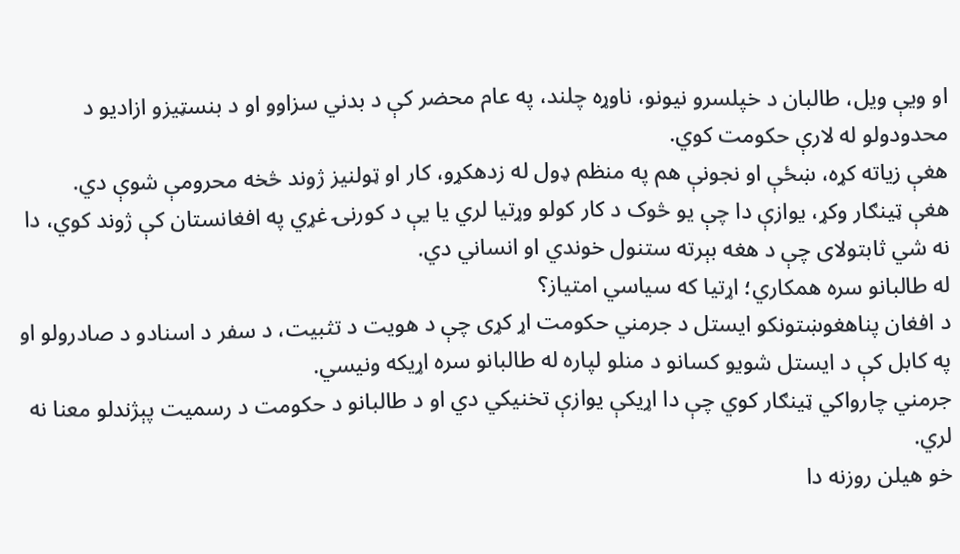او ویې ویل، طالبان د خپلسرو نیونو، ناوړه چلند، په عام محضر کې د بدني سزاوو او د بنسټیزو ازادیو د محدودولو له لارې حکومت کوي.
هغې زیاته کړه، ښځې او نجونې هم په منظم ډول له زدهکړو، کار او ټولنیز ژوند څخه محرومې شوې دي.
هغې ټینګار وکړ، یوازې دا چې یو څوک د کار کولو وړتیا لري یا یې د کورنۍ غړي په افغانستان کې ژوند کوي، دا نه شي ثابتولای چې د هغه بېرته ستنول خوندي او انساني دي.
له طالبانو سره همکاري؛ اړتیا که سیاسي امتیاز؟
د افغان پناهغوښتونکو ایستل د جرمني حکومت اړ کړی چې د هویت د تثبیت، د سفر د اسنادو د صادرولو او په کابل کې د ایستل شویو کسانو د منلو لپاره له طالبانو سره اړیکه ونیسي.
جرمني چارواکي ټینګار کوي چې دا اړیکې یوازې تخنیکي دي او د طالبانو د حکومت د رسمیت پېژندلو معنا نه لري.
خو هیلن روزنه دا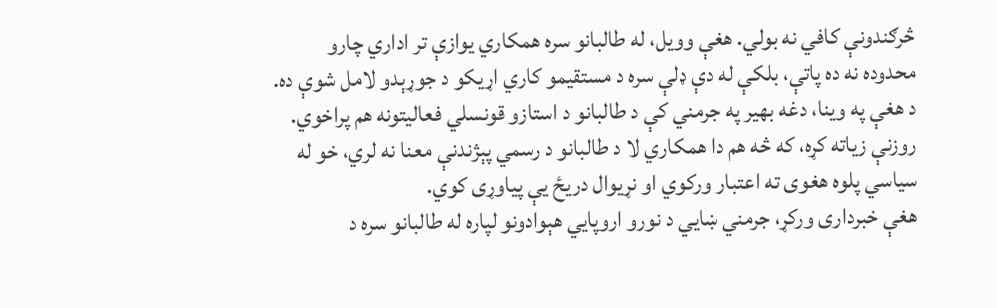څرګندونې کافي نه بولي. هغې وویل، له طالبانو سره همکاري یوازې تر اداري چارو محدوده نه ده پاتې، بلکې له دې ډلې سره د مستقیمو کاري اړیکو د جوړېدو لامل شوې ده.
د هغې په وینا، دغه بهیر په جرمني کې د طالبانو د استازو قونسلي فعالیتونه هم پراخوي.
روزنې زیاته کړه، که څه هم دا همکاري لا د طالبانو د رسمي پېژندنې معنا نه لري، خو له سیاسي پلوه هغوی ته اعتبار ورکوي او نړیوال دریځ یې پیاوړی کوي.
هغې خبرداری ورکړ، جرمني ښايي د نورو اروپايي هېوادونو لپاره له طالبانو سره د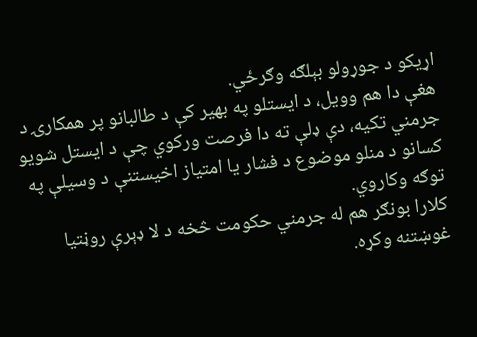اړیکو د جوړولو بېلګه وګرځي.
هغې دا هم وویل، د ایستلو په بهیر کې د طالبانو پر همکارۍ د جرمني تکیه، دې ډلې ته دا فرصت ورکوي چې د ایستل شویو کسانو د منلو موضوع د فشار یا امتیاز اخیستنې د وسیلې په توګه وکاروي.
کلارا بونګر هم له جرمني حکومت څخه د لا ډېرې روڼتیا غوښتنه وکړه.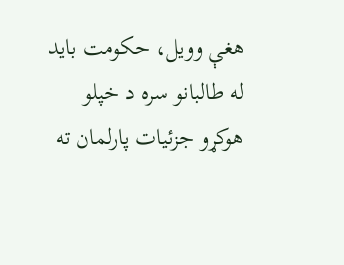هغې وویل، حکومت باید له طالبانو سره د خپلو هوکړو جزئیات پارلمان ته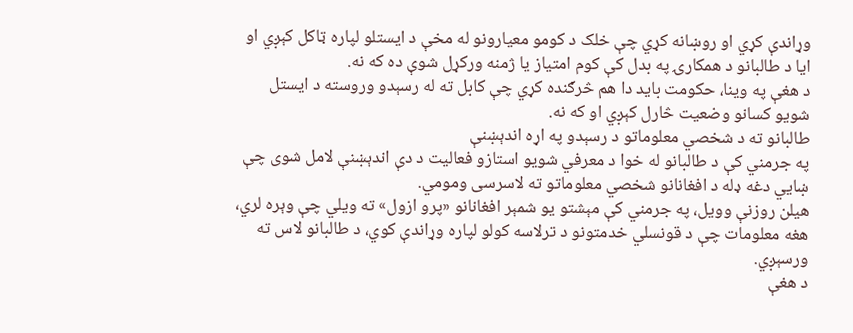وړاندې کړي او روښانه کړي چې خلک د کومو معیارونو له مخې د ایستلو لپاره ټاکل کېږي او ایا د طالبانو د همکارۍ په بدل کې کوم امتیاز یا ژمنه ورکړل شوې ده که نه.
د هغې په وینا، حکومت باید دا هم څرګنده کړي چې کابل ته له رسېدو وروسته د ایستل شویو کسانو وضعیت څارل کېږي او که نه.
طالبانو ته د شخصي معلوماتو د رسېدو په اړه اندېښنې
په جرمني کې د طالبانو له خوا د معرفي شویو استازو فعالیت د دې اندېښنې لامل شوی چې ښايي دغه ډله د افغانانو شخصي معلوماتو ته لاسرسی ومومي.
هیلن روزنې وویل، په جرمني کې مېشتو یو شمېر افغانانو «پرو ازول» ته ویلي چې وېره لري، هغه معلومات چې د قونسلي خدمتونو د ترلاسه کولو لپاره وړاندې کوي، د طالبانو لاس ته ورسېږي.
د هغې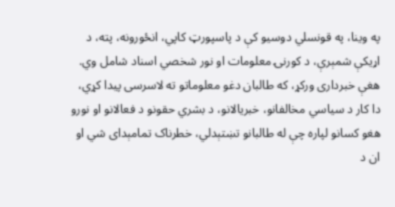په وینا، په قونسلي دوسیو کې د پاسپورټ کاپي، انځورونه، پته، د اړیکې شمېرې، د کورنۍ معلومات او نور شخصي اسناد شامل وي.
هغې خبرداری ورکړ، که طالبان دغو معلوماتو ته لاسرسی پیدا کړي، دا کار د سیاسي مخالفانو، خبریالانو، د بشري حقونو د فعالانو او نورو هغو کسانو لپاره چې له طالبانو تښتېدلي، خطرناک تمامېدای شي او ان د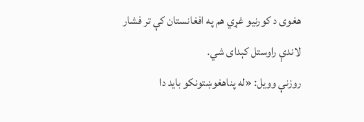هغوی د کورنیو غړي هم په افغانستان کې تر فشار لاندې راوستل کېدای شي.
روزنې وویل: «له پناهغوښتونکو باید دا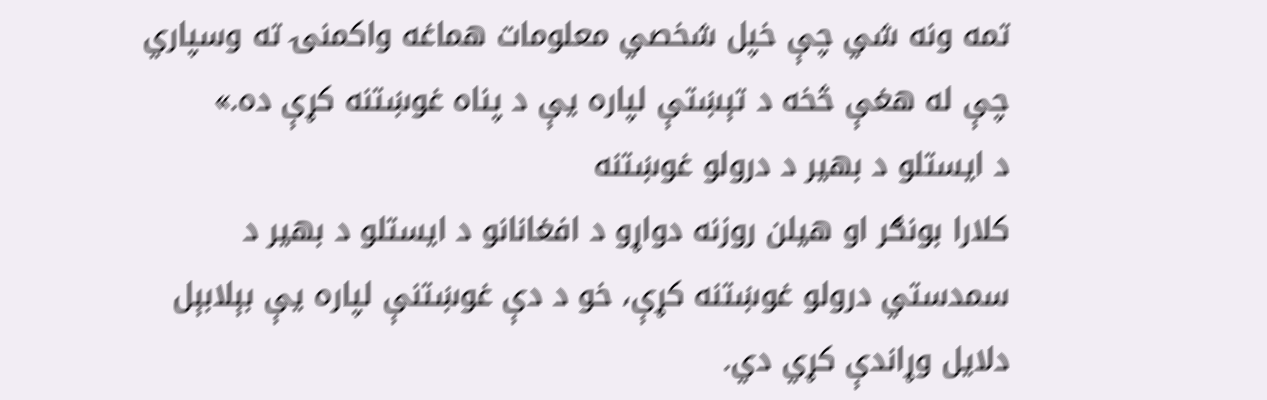تمه ونه شي چې خپل شخصي معلومات هماغه واکمنۍ ته وسپاري چې له هغې څخه د تېښتې لپاره یې د پناه غوښتنه کړې ده.»
د ایستلو د بهیر د درولو غوښتنه
کلارا بونګر او هیلن روزنه دواړو د افغانانو د ایستلو د بهیر د سمدستي درولو غوښتنه کړې، خو د دې غوښتنې لپاره یې بېلابېل دلایل وړاندې کړي دي.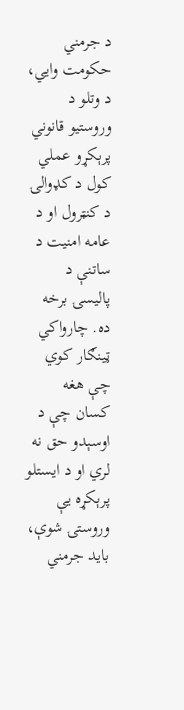د جرمني حکومت وايي، د وتلو د وروستیو قانوني پرېکړو عملي کول د کډوالۍ د کنټرول او د عامه امنیت د ساتنې د پالیسۍ برخه ده. چارواکي ټینګار کوي چې هغه کسان چې د اوسېدو حق نه لري او د ایستلو پرېکړه یې وروستۍ شوې، باید جرمني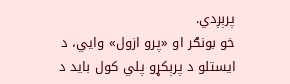پرېږدي.
خو بونګر او «پرو ازول» وايي، د ایستلو د پرېکړو پلي کول باید د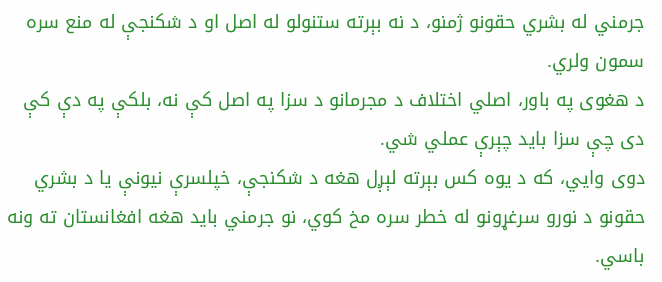جرمني له بشري حقونو ژمنو، د نه بېرته ستنولو له اصل او د شکنجې له منع سره سمون ولري.
د هغوی په باور، اصلي اختلاف د مجرمانو د سزا په اصل کې نه، بلکې په دې کې دی چې سزا باید چېرې عملي شي.
دوی وايي، که د یوه کس بېرته لېږل هغه د شکنجې، خپلسرې نیونې یا د بشري حقونو د نورو سرغړونو له خطر سره مخ کوي، نو جرمني باید هغه افغانستان ته ونه باسي.